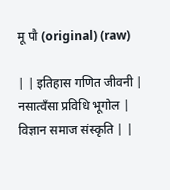मू पौ (original) (raw)

| | इतिहास गणित जीवनी | नसात्वँसा प्रविधि भूगोल | विज्ञान समाज संस्कृति | |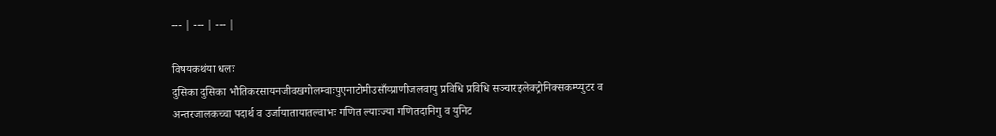--- | --- | --- |

विषयकथंया धलः
दुसिका दुसिका भौतिकरसायनजीवखगोलम्वाःपुएनाटोमीउसाँय्प्राणीजलवायु प्रविधि प्रविधि सञ्चारइलेक्ट्रोनिक्सकम्प्युटर व अन्तरजालकच्चा पदार्थ व उर्जायातायातल्वाभः गणित ल्याःज्या गणितदानिगु व युनिट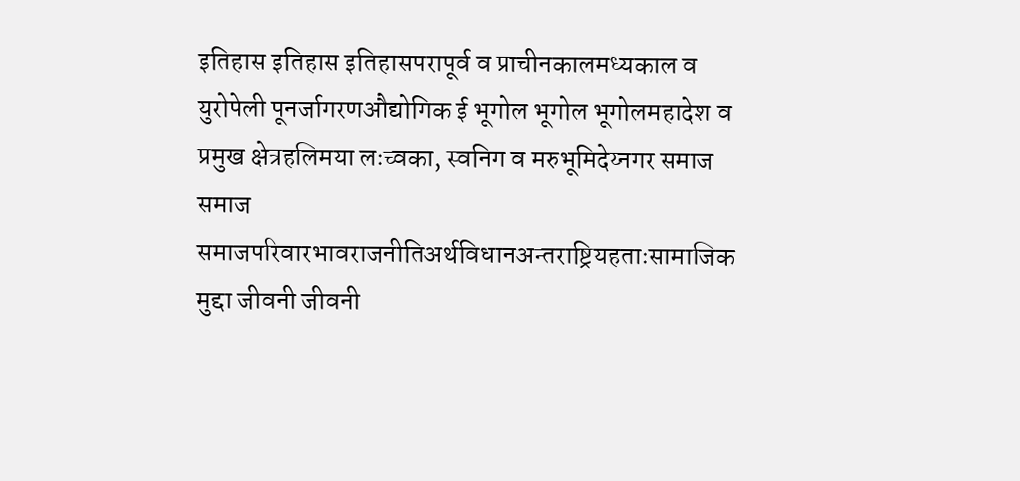इतिहास इतिहास इतिहासपरापूर्व व प्राचीनकालमध्यकाल व युरोपेली पूनर्जागरणऔद्योगिक ई भूगोल भूगोल भूगोलमहादेश व प्रमुख क्षेत्रहलिमया लःच्वका, स्वनिग व मरुभूमिदेय्नगर समाज समाज समाजपरिवारभावराजनीतिअर्थविधानअन्तराष्ट्रियहताःसामाजिक मुद्दा जीवनी जीवनी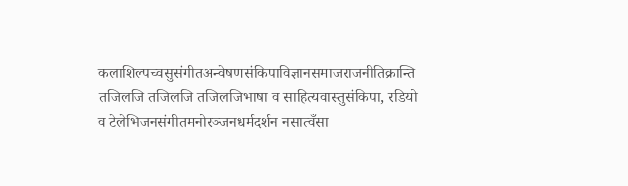कलाशिल्पच्वसुसंगीतअन्वेषणसंकिपाविज्ञानसमाजराजनीतिक्रान्ति तजिलजि तजिलजि तजिलजिभाषा व साहित्यवास्तुसंकिपा, रडियो व टेलेभिजनसंगीतमनोरञ्जनधर्मदर्शन नसात्वँसा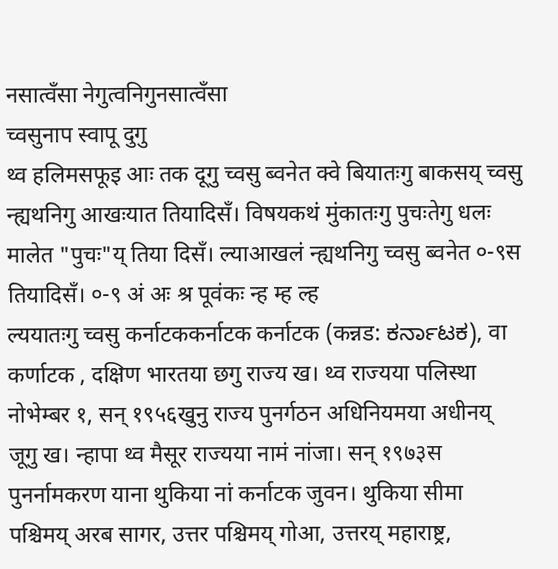नसात्वँसा नेगुत्वनिगुनसात्वँसा
च्वसुनाप स्वापू दुगु
थ्व हलिमसफूइ आः तक दूगु च्वसु ब्वनेत क्वे बियातःगु बाकसय् च्वसु न्ह्यथनिगु आखःयात तियादिसँ। विषयकथं मुंकातःगु पुचःतेगु धलः मालेत "पुचः"य् तिया दिसँ। ल्याआखलं न्ह्यथनिगु च्वसु ब्वनेत ०-९स तियादिसँ। ०-९ अं अः श्र पूवंकः न्ह म्ह ल्ह
ल्ययातःगु च्वसु कर्नाटककर्नाटक कर्नाटक (कन्नड: ಕರ್ನಾಟಕ), वा कर्णाटक , दक्षिण भारतया छगु राज्य ख। थ्व राज्यया पलिस्था नोभेम्बर १, सन् १९५६खुनु राज्य पुनर्गठन अधिनियमया अधीनय् जूगु ख। न्हापा थ्व मैसूर राज्यया नामं नांजा। सन् १९७३स पुनर्नामकरण याना थुकिया नां कर्नाटक जुवन। थुकिया सीमा पश्चिमय् अरब सागर, उत्तर पश्चिमय् गोआ, उत्तरय् महाराष्ट्र,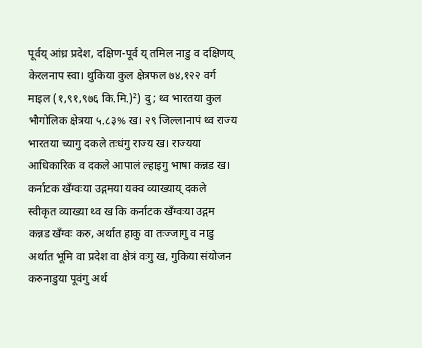पूर्वय् आंध्र प्रदेश, दक्षिण-पूर्व य् तमिल नाडु व दक्षिणय् केरलनाप स्वा। थुकिया कुल क्षेत्रफल ७४,१२२ वर्ग माइल (१,९१,९७६ कि.मि.)²) दु; थ्व भारतया कुल भौगोलिक क्षेत्रया ५.८३% ख। २९ जिल्लानापं थ्व राज्य भारतया च्यागु दकले तःधंगु राज्य ख। राज्यया आधिकारिक व दकले आपालं ल्हाइगु भाषा कन्नड ख। कर्नाटक खँग्वःया उद्गमया यक्व व्याख्याय् दकले स्वीकृत व्याख्या थ्व ख कि कर्नाटक खँग्वःया उद्गम कन्नड खँग्वः करु, अर्थात हाकु वा तःज्जागु व नाडु अर्थात भूमि वा प्रदेश वा क्षेत्रं वःगु ख, गुकिया संयोजन करुनाडुया पूवंगु अर्थ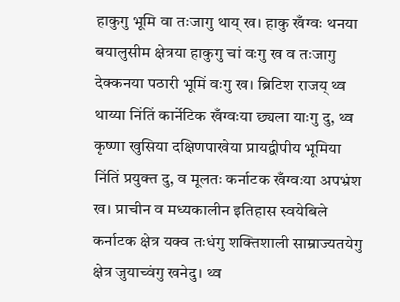हाकुगु भूमि वा तःजागु थाय् ख। हाकु खँग्वः थनया बयालुसीम क्षेत्रया हाकुगु चां वःगु ख व तःजागु देक्कनया पठारी भूमिं वःगु ख। ब्रिटिश राजय् थ्व थाय्या निंतिं कार्नेटिक खँग्वःया छ्यला याःगु दु, थ्व कृष्णा खुसिया दक्षिणपाखेया प्रायद्वीपीय भूमिया निंतिं प्रयुक्त दु, व मूलतः कर्नाटक खँग्वःया अपभ्रंश ख। प्राचीन व मध्यकालीन इतिहास स्वयेबिले कर्नाटक क्षेत्र यक्व तःधंगु शक्तिशाली साम्राज्यतयेगु क्षेत्र जुयाच्वंगु खनेदु। थ्व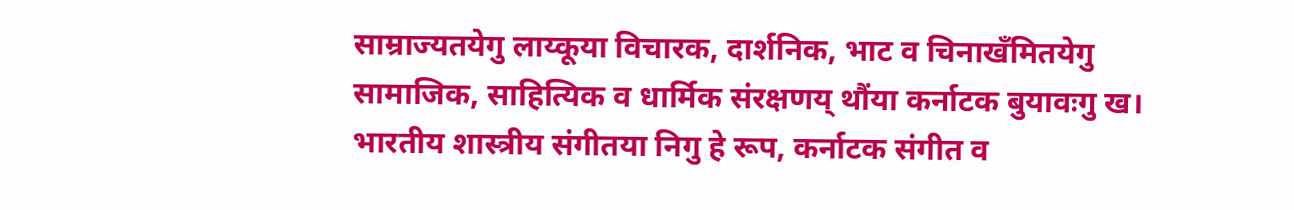साम्राज्यतयेगु लाय्कूया विचारक, दार्शनिक, भाट व चिनाखँमितयेगु सामाजिक, साहित्यिक व धार्मिक संरक्षणय् थौंया कर्नाटक बुयावःगु ख। भारतीय शास्त्रीय संगीतया निगु हे रूप, कर्नाटक संगीत व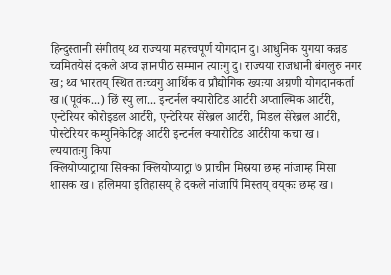हिन्दुस्तानी संगीतय् थ्व राज्यया महत्त्वपूर्ण योगदान दु। आधुनिक युगया कन्नड च्वमितयेसं दकले अप्व ज्ञानपीठ सम्मान त्याःगु दु। राज्यया राजधानी बंगलुरु नगर ख; थ्व भारतय् स्थित तःच्वगु आर्थिक व प्रौद्योगिक ख्यःया अग्रणी योगदानकर्ता ख।(पूवंक...) छिं स्यु ला... इन्टर्नल क्यारोटिड आर्टरी अप्ताल्मिक आर्टरी, एन्टेरियर कोरोइडल आर्टरी, एन्टेरियर सेरेब्रल आर्टरी, मिडल सेरेब्रल आर्टरी, पोस्टेरियर कम्युनिकेटिङ्ग आर्टरी इन्टर्नल क्यारोटिड आर्टरीया कचा ख।
ल्ययातःगु किपा
क्लियोप्याट्राया सिक्का क्लियोप्याट्रा ७ प्राचीन मिस्रया छम्ह नांजाम्ह मिसा शासक ख। हलिमया इतिहासय् हे दकले नांजापिं मिस्तय् वय्‌कः छम्ह ख।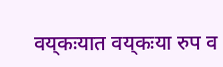वय्‌कःयात वय्‌कःया रुप व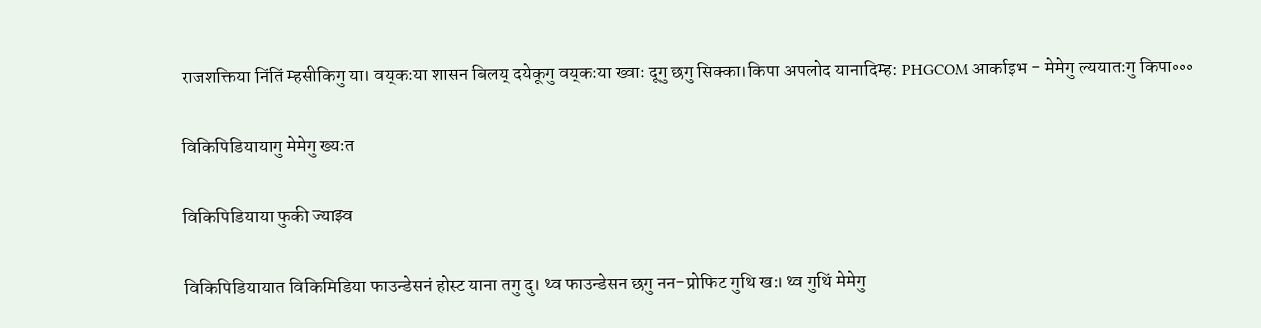राजशक्तिया निंतिं म्हसीकिगु या। वय्‌कःया शासन बिलय् दयेकूगु वय्‌कःया ख्वाः दूगु छगु सिक्का।किपा अपलोद यानादिम्ह: PHGCOM आर्काइभ - मेमेगु ल्ययातःगु किपा॰॰॰

विकिपिडियायागु मेमेगु ख्यःत

विकिपिडियाया फुकी ज्याझ्व

विकिपिडियायात विकिमिडिया फाउन्डेसनं होस्ट याना तगु दु। थ्व फाउन्डेसन छगु नन-प्रोफिट गुथि ख:। थ्व गुथिं मेमेगु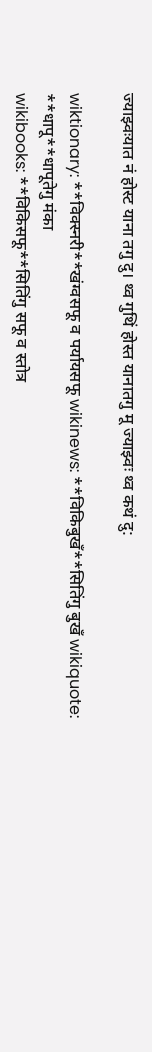ज्याझ्वःयात नं होस्ट याना तगु दु। थ्व गुथिं होस्त यानातगु मू ज्याझ्वः थ्व कथं दु:

wiktionary: **विक्स्नरी**खंग्वसफू व पर्यायसफू wikinews: **विकिबुखँ**सितिंगु बुखँ wikiquote: **धापू**धापूतेगु मंका
wikibooks: **विकिसफू**सितिंगु सफू व स्तोत्र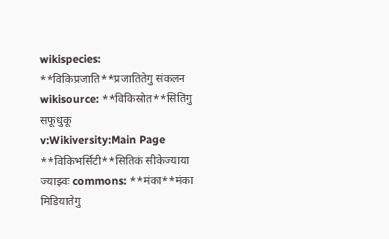wikispecies: **विकिप्रजाति**प्रजातितेगु संकलन wikisource: **विकिस्रोत**सितिंगु सफूधुकू
v:Wikiversity:Main Page **विकिभर्सिटी**सितिकं सीकेज्याया ज्याझ्वः commons: **मंका**मंका मिडियातेगु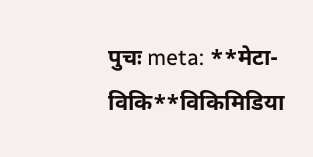पुचः meta: **मेटा-विकि**विकिमिडिया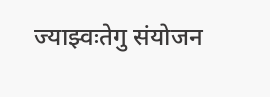ज्याझ्वःतेगु संयोजन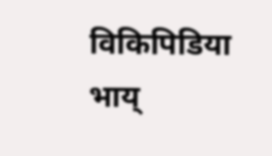विकिपिडिया भाय्